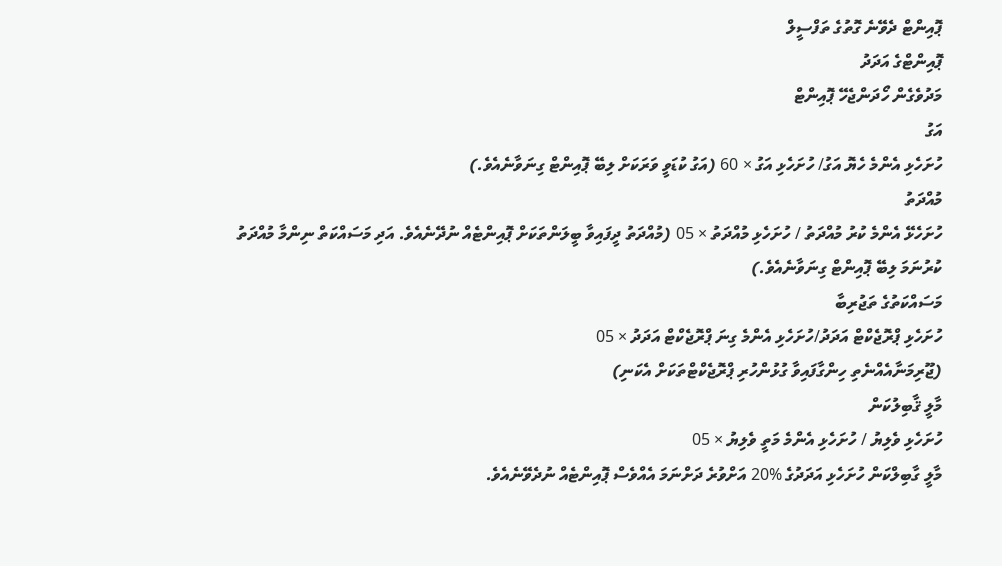ޕޮއިންޓް ދެވޭނެ ގޮތުގެ ތަފްސީލް
ޕޮއިންޓްގެ އަދަދު
މަދުވެގެން ހޯދަންޖެހޭ ޕޮއިންޓް
އަގު
ހުށަހެޅި އެންމެ ހެޔޮ އަގު/ ހުށަހެޅި އަގު × 60 (އަގު ކުޑަވީ ވަރަކަށް ލިބޭ ޕޮއިންޓް ގިނަވާނެއެވެ.)
މުއްދަތު
ހުށަހެޅޭ އެންމެ ކުރު މުއްދަތު / ހުށަހެޅި މުއްދަތު × 05 (މުއްދަތު ދީފައިވާ ބީލަންތަކަށް ޕޮއިންޓެއް ނުދޭނެއެވެ. އަދި މަސައްކަތް ނިންމާ މުއްދަތު ކުރުނަމަ ލިބޭ ޕޮއިންޓް ގިނަވާނެއެވެ.)
މަސައްކަތުގެ ތަޖުރިބާ
ހުށަހެޅި ޕްރޮޖެކްޓް އަދަދު/ހުށަހެޅި އެންމެ ގިނަ ޕްރޮޖެކްޓް އަދަދު × 05
(ޖޫރިމަނާއެއްނެތި ހިންގާފައިވާ ގުޅުންހުރި ޕްރޮޖެކްޓްތަކަށް އެކަނި)
މާލީ ޤާބިލުކަން
ހުށަހެޅި ވެލިޔު / ހުށަހެޅި އެންމެ މަތީ ވެލިޔު × 05
މާލީ ގާބިލްކަން ހުށަހެޅި އަދަދުގެ %20 އަށްވުރެ ދަށްނަމަ އެއްވެސް ޕޮއިންޓެއް ނުދެވޭނެއެވެ.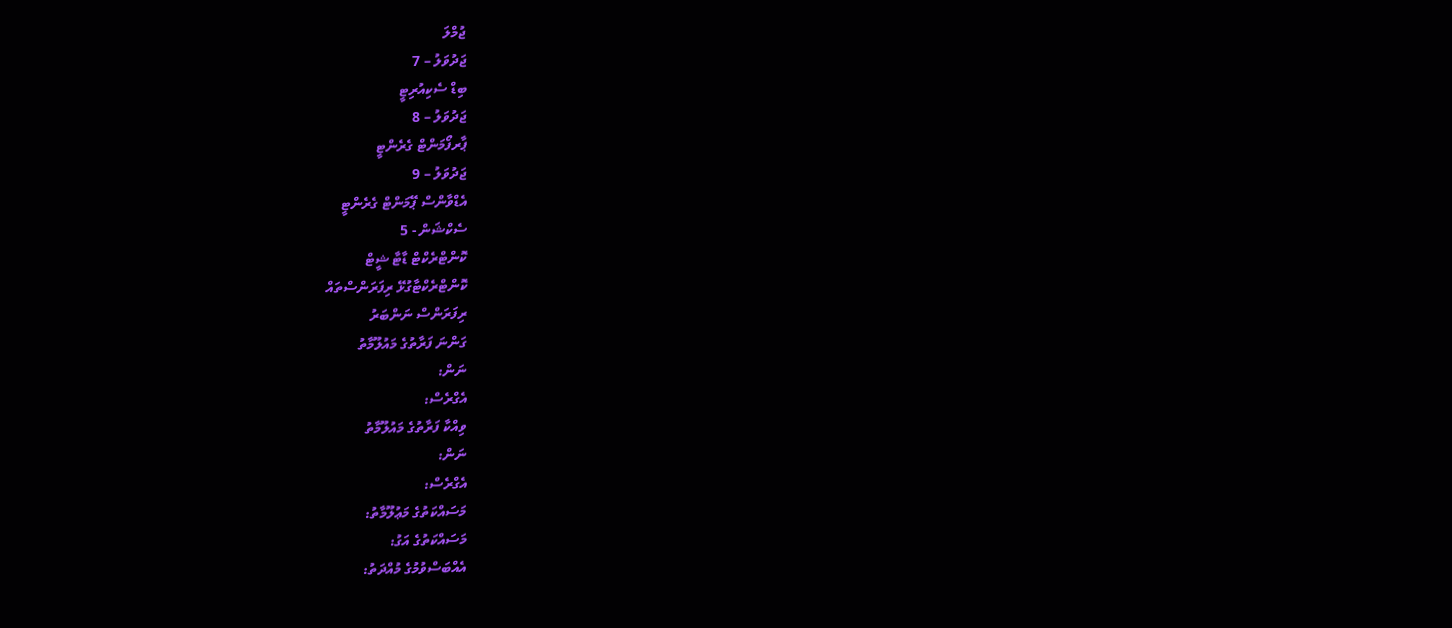ޖުމްލަ
ޖަދުވަލު – 7
ބިޑް ސެކިއުރިޓީ
ޖަދުވަލު – 8
ޕާރފޯމަންޓް ގެރެންޓީ
ޖަދުވަލު – 9
އެޑްވާންސް ޕޭމަންޓް ގެރެންޓީ
ސެކްޝަން - 5
ކޮންޓްރެކްޓް ޑާޓާ ޝީޓް
ކޮންޓްރެކްޓާގުޅޭ ރިފަރަންސްތައް
ރިފަރަންސް ނަންބަރު
ގަންނަ ފަރާތުގެ މައުލޫމާތު
ނަން:
އެގްރެސް:
ވިއްކާ ފަރާތުގެ މައުލޫމާތު
ނަން:
އެގްރެސް:
މަސައްކަތުގެ މަޢުލޫމާތު:
މަސައްކަތުގެ އަގު:
އެއްބަސްވުމުގެ މުއްދަތު: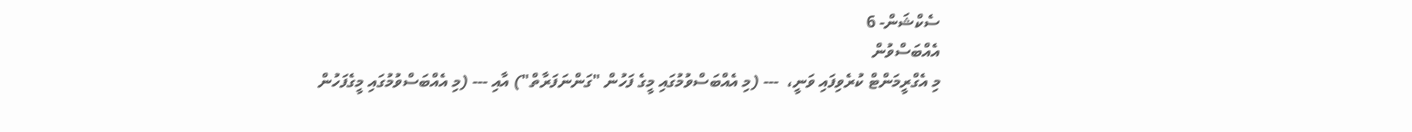ސެކްޝަން- 6
އެއްބަސްވުން
މި އެގްރީމަންޓް ކުރެވިފައި ވަނީ،  --- (މި އެއްބަސްވުމުގައި މީގެ ފަހުން "ގަންނަފަރާތް") އާއި --- (މި އެއްބަސްވުމުގައި މީގެފަހުން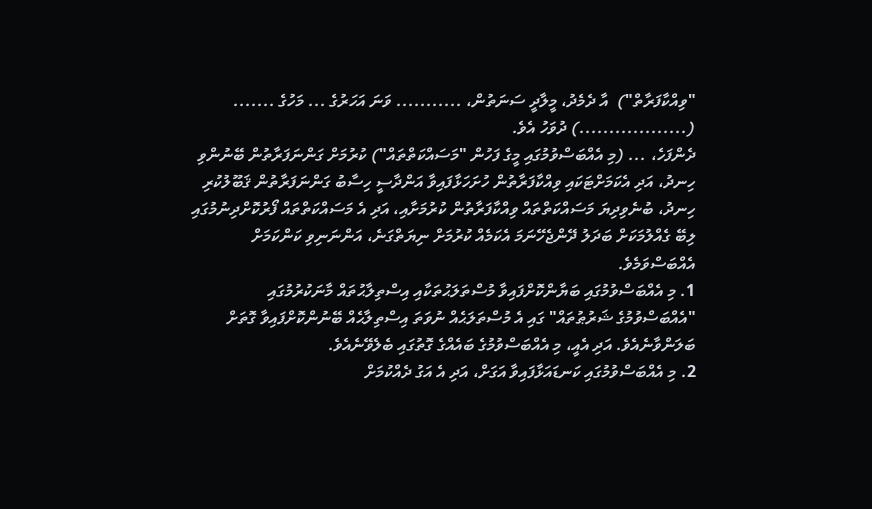"ވިއްކާފަރާތް")  އާ ދެމެދު، މީލާދީ ސަނަތުން، ........... ވަނަ އަހަރުގެ ... މަހުގެ ....... (..................) ދުވަހު އެވެ.
ދެންފަހެ، ... (މި އެއްބަސްވުމުގައި މީގެ ފަހުން "މަސައްކަތްތައް") ކުރުމަށް ގަންނަފަރާތުން ބޭނުންވި ހިނދު، އަދި އެކަމަށްޓަކައި ވިއްކާފަރާތުން ހުށަހަޅާފައިވާ އަންދާސީ ހިސާބު ގަންނަފަރާތުން ޤަބޫލުކުރި ހިނދު، ބުނެވިދިޔަ މަސައްކަތްތައް ވިއްކާފަރާތުން ކުރުމަށާއި، އަދި އެ މަސައްކަތްތައް ފޯރުކޮށްދިނުމުގައި ލިބޭ ގެއްލުމަކަށް ބަދަލު ދޭންޖެހޭނަމަ އެކަމެއް ކުރުމަށް ނިޔަތްގަނެ، އަންނަނިވި ކަންކަމަށް އެއްބަސްވަމެވެ.
1. މި އެއްބަސްވުމުގައި ބަޔާންކޮށްފައިވާ މުސްތަލަޙުތަކާއި އިސްތިލާޙުތައް މާނަކުރުމުގައި "އެއްބަސްވުމުގެ ޝަރުޠުތައް" ގައި އެ މުސްތަލަޙެއް ނުވަތަ އިސްތިލާޙެއް ބޭނުންކޮށްފައިވާ ގޮތަށް ބަލަންވާނެއެވެ. އަދި އެއީ، މި އެއްބަސްވުމުގެ ބައެއްގެ ގޮތުގައި ބެލެވޭނެއެވެ.
2. މި އެއްބަސްވުމުގައި ކަނޑައަޅާފައިވާ އަގަށް، އަދި އެ އަގު ދެއްކުމަށް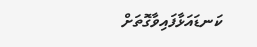ކަނޑައަޅާފައިވާގޮތަށް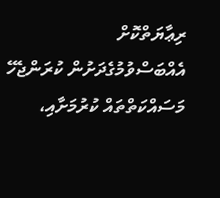ރިޢާޔަތްކޮށް އެއްބަސްވުމުގެދަށުން ކުރަންޖެހޭ މަސައްކަތްތައް ކުރުމަށާއި،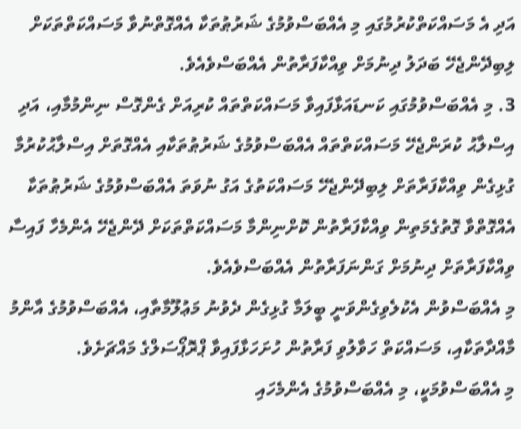އަދި އެ މަސައްކަތްކުރުމުގައި މި އެއްބަސްވުމުގެ ޝަރުޠުތަކާ އެއްގޮތްނުވާ މަސައްކަތްތަކަށް ލިބިދޭންޖެހޭ ބަދަލު ދިނުމަށް ވިއްކާފަރާތުން އެއްބަސްވެއެވެ.
3. މި އެއްބަސްވުމުގައި ކަނޑައަޅާފައިވާ މަސައްކަތްތައް ކުރިއަށް ގެންގޮސް ނިންމުމާއި، އަދި އިސްލާޙު ކުރަންޖެހޭ މަސައްކަތްތައް އެއްބަސްވުމުގެ ޝަރުޠުތަކާއި އެއްގޮތަށް އިސްލާޙުކުރުމާ ގުޅިގެން ވިއްކާފަރާތަށް ލިބިދޭންޖެހޭ މަސައްކަތުގެ އަގު ނުވަތަ އެއްބަސްވުމުގެ ޝަރުޠުތަކާ އެއްގޮތްވާ ގޮތުގެމަތިން ވިއްކާފަރާތުން ކޮށްނިންމާ މަސައްކަތްތަކަށް ދޭންޖެހޭ އެންމެހާ ފައިސާ ވިއްކާފަރާތަށް ދިނުމަށް ގަންނަފަރާތުން އެއްބަސްވެއެވެ.
މި އެއްބަސްވުން އެކުލެވިގެންވަނީ ބީލަމާ ގުޅިގެން ދެވުނު މަޢުލޫމާތާއި، އެއްބަސްވުމުގެ އާންމު މާއްދާތަކާއި، މަސައްކަތް ހަވާލުވި ފަރާތުން ހުށަހަޅާފައިވާ ޕްރޮޕޯސަލްގެ މައްޗަށެވެ.
މި އެއްބަސްވުމަކީ، މި އެއްބަސްވުމުގެ އެންމެހައި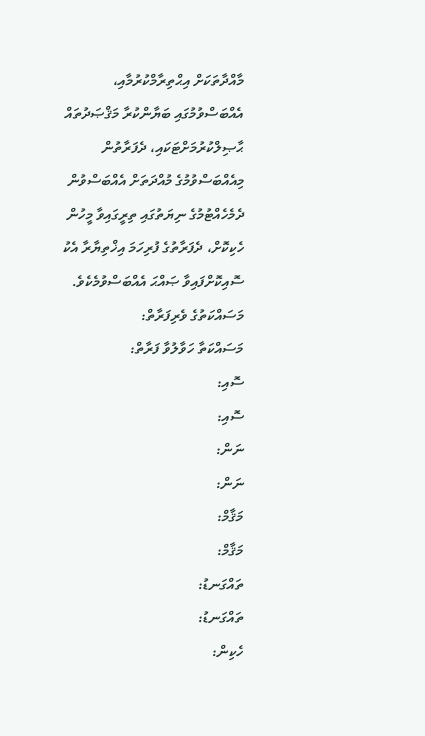މާއްދާތަކަށް އިޙްތިރާމްކުރުމާއި، އެއްބަސްވުމުގައި ބަޔާންކުރާ މަޤްޞަދުތައް ޙާޞިލްކުރުމަށްޓަކައި، ދެފަރާތުން މިއެއްބަސްވުމުގެ މުއްދަތަށް އެއްބަސްވުން ދެމެހެއްޓުމުގެ ނިޔަތުގައި ތިރީގައިވާ މީހުން ހެކިކޮށް، ދެފަރާތުގެ ފުރިހަމަ އިޚްތިޔާރާ އެކު ސޮއިކޮށްފައިވާ ޞައްޙަ އެއްބަސްވުމެކެވެ.
މަސައްކަތުގެ ވެރިފަރާތް:
މަސައްކަތާ ހަވާލުވާ ފަރާތް:
ސޮއި:
ސޮއި:
ނަން:
ނަން:
މަޤާމް:
މަޤާމް:
ތައްގަނޑު:
ތައްގަނޑު:
ހެކިން: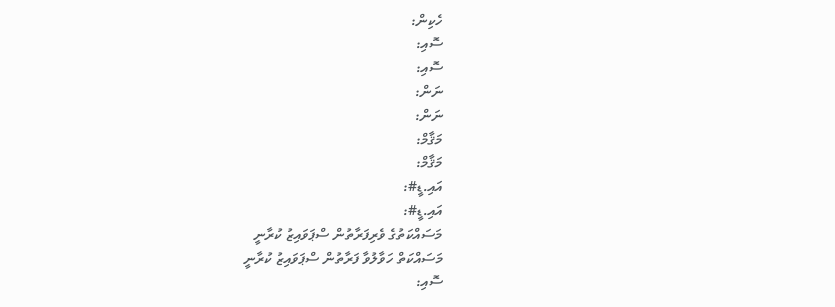ހެކިން:
ސޮއި:
ސޮއި:
ނަން:
ނަން:
މަޤާމް:
މަޤާމް:
އައި.ޑީ#:
އައި.ޑީ#:
މަސައްކަތުގެ ވެރިފަރާތުން ސްޕަވައިޒު ކުރާނީ
މަސައްކަތް ހަވާލުވާ ފަރާތުން ސްޕަވައިޒު ކުރާނީ
ސޮއި: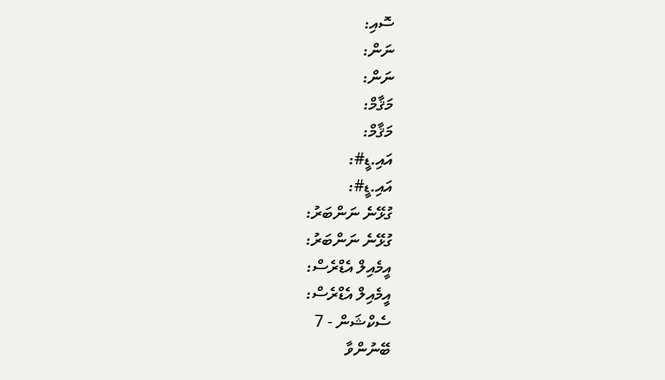ސޮއި:
ނަން:
ނަން:
މަޤާމް:
މަޤާމް:
އައި.ޑީ#:
އައި.ޑީ#:
ގުޅޭނެ ނަންބަރު:
ގުޅޭނެ ނަންބަރު:
އީމެއިލް އެޑްރެސް:
އީމެއިލް އެޑްރެސް:
ސެކްޝަން - 7
ބޭނުންވާ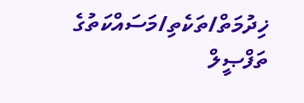ޚިދުމަތް/ތަކެތި/މަސައްކަތުގެ ތަފްޞީލް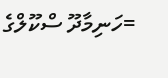=ހަނިމާދޫ ސްކޫލްގެ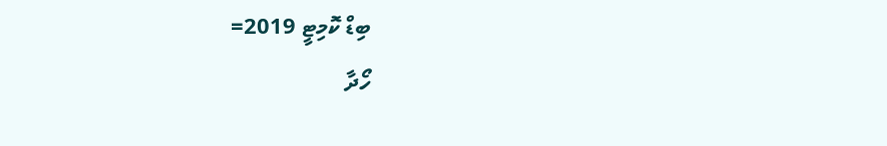ބިޑް ކޮމިޓީ 2019=
ހޯދާ